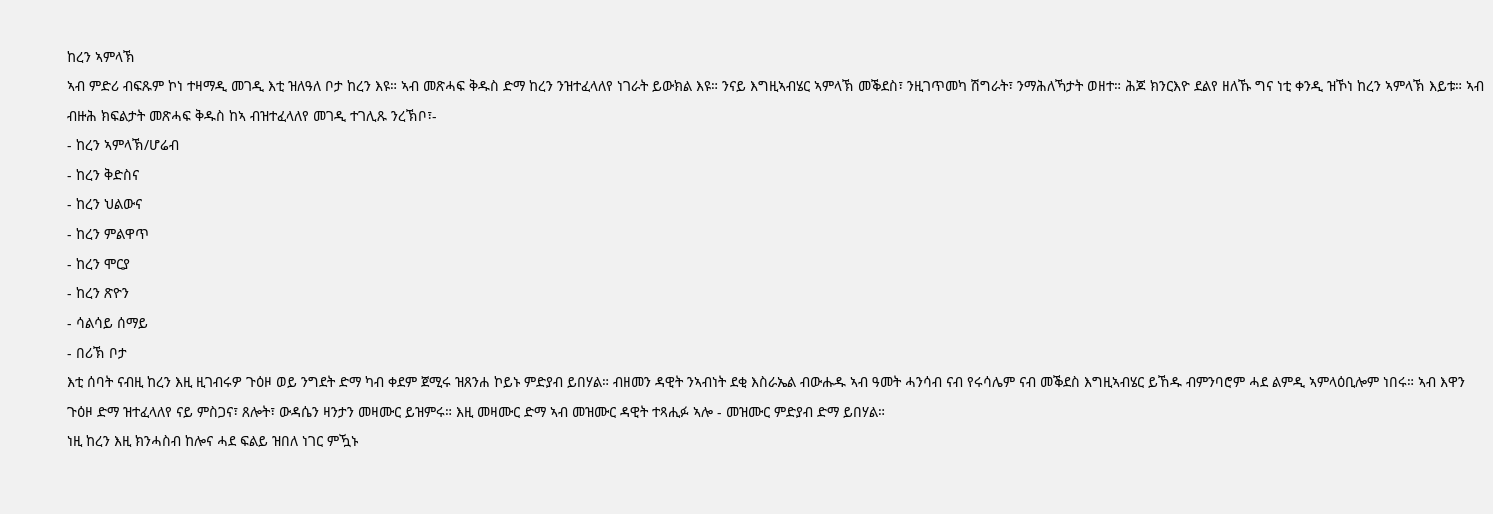ከረን ኣምላኽ
ኣብ ምድሪ ብፍጹም ኮነ ተዛማዲ መገዲ እቲ ዝለዓለ ቦታ ከረን እዩ። ኣብ መጽሓፍ ቅዱስ ድማ ከረን ንዝተፈላለየ ነገራት ይውክል እዩ። ንናይ እግዚኣብሄር ኣምላኽ መቕደስ፣ ንዚገጥመካ ሽግራት፣ ንማሕለኻታት ወዘተ። ሕጆ ክንርእዮ ደልየ ዘለኹ ግና ነቲ ቀንዲ ዝኾነ ከረን ኣምላኽ እይቱ። ኣብ ብዙሕ ክፍልታት መጽሓፍ ቅዱስ ከኣ ብዝተፈላለየ መገዲ ተገሊጹ ንረኽቦ፣-
- ከረን ኣምላኽ/ሆሬብ
- ከረን ቅድስና
- ከረን ህልውና
- ከረን ምልዋጥ
- ከረን ሞርያ
- ከረን ጽዮን
- ሳልሳይ ሰማይ
- በሪኽ ቦታ
እቲ ሰባት ናብዚ ከረን እዚ ዚገብሩዎ ጉዕዞ ወይ ንግደት ድማ ካብ ቀደም ጀሚሩ ዝጸንሐ ኮይኑ ምድያብ ይበሃል። ብዘመን ዳዊት ንኣብነት ደቂ እስራኤል ብውሑዱ ኣብ ዓመት ሓንሳብ ናብ የሩሳሌም ናብ መቕደስ እግዚኣብሄር ይኸዱ ብምንባሮም ሓደ ልምዲ ኣምላዕቢሎም ነበሩ። ኣብ እዋን ጉዕዞ ድማ ዝተፈላለየ ናይ ምስጋና፣ ጸሎት፣ ውዳሴን ዛንታን መዛሙር ይዝምሩ። እዚ መዛሙር ድማ ኣብ መዝሙር ዳዊት ተጻሒፉ ኣሎ - መዝሙር ምድያብ ድማ ይበሃል።
ነዚ ከረን እዚ ክንሓስብ ከሎና ሓደ ፍልይ ዝበለ ነገር ምዃኑ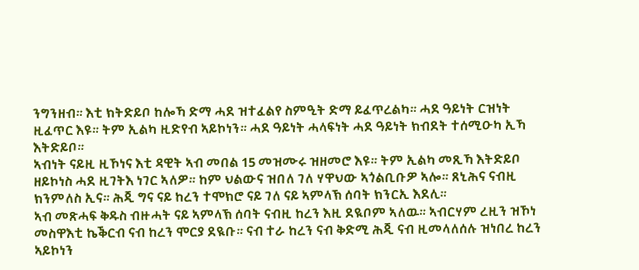ንግንዘብ። እቲ ክትድይቦ ከሎኻ ድማ ሓደ ዝተፈልየ ስምዒት ድማ ይፈጥረልካ። ሓደ ዓይነት ርዝነት ዚፈጥር እዩ። ትም ኢልካ ዚድየብ ኣይኮነን። ሓደ ዓይነት ሓላፍነት ሓደ ዓይነት ክብደት ተሰሚዑካ ኢኻ እትድይቦ።
ኣብነት ናይዚ ዚኾነና እቲ ዳዊት ኣብ መበል 15 መዝሙሩ ዝዘመሮ እዩ። ትም ኢልካ መጺኻ እትድይቦ ዘይኮነስ ሓደ ዚገትእ ነገር ኣለዎ። ከም ህልውና ዝበለ ገለ ሃዋህው ኣጎልቢቡዎ ኣሎ። ጸኒሕና ናብዚ ክንምለስ ኢና። ሕጂ ግና ናይ ከረን ተሞክሮ ናይ ገለ ናይ ኣምላኽ ሰባት ክንርኢ እደሊ።
ኣብ መጽሓፍ ቅዱስ ብዙሓት ናይ ኣምላኽ ሰባት ናብዚ ከረን እዚ ደዪቦም ኣለዉ። ኣብርሃም ረዚን ዝኾነ መስዋእቲ ኬቕርብ ናብ ከረን ሞርያ ደዪቡ። ናብ ተራ ከረን ናብ ቅድሚ ሕጂ ናብ ዚመላለሰሉ ዝነበረ ከረን ኣይኮነን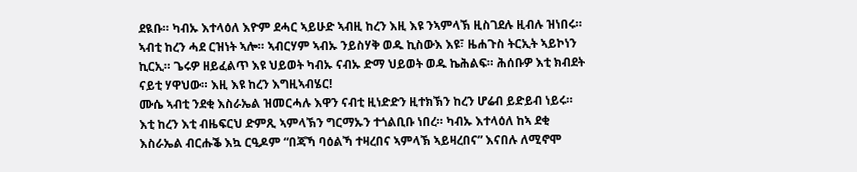ደዪቡ። ካብኡ እተላዕለ እዮም ደሓር ኣይሁድ ኣብዚ ከረን እዚ እዩ ንኣምላኽ ዚስገደሉ ዚብሉ ዝነበሩ። ኣብቲ ከረን ሓደ ርዝነት ኣሎ። ኣብርሃም ኣብኡ ንይስሃቅ ወዱ ኪስውእ እዩ፣ ዜሐጉስ ትርኢት ኣይኮነን ኪርኢ። ጌሩዎ ዘይፈልጥ እዩ ህይወት ካብኡ ናብኡ ድማ ህይወት ወዱ ኬሕልፍ። ሕሰቡዎ እቲ ክብደት ናይቲ ሃዋህው። እዚ እዩ ከረን እግዚኣብሄር!
ሙሴ ኣብቲ ንደቂ እስራኤል ዝመርሓሉ እዋን ናብቲ ዚነድድን ዚተክኽን ከረን ሆሬብ ይድይብ ነይሩ። እቲ ከረን እቲ ብዜፍርህ ድምጺ ኣምላኽን ግርማኡን ተጎልቢቡ ነበረ። ካብኡ እተላዕለ ከኣ ደቂ እስራኤል ብርሑቕ እኳ ርዒዶም “በጃኻ ባዕልኻ ተዛረበና ኣምላኽ ኣይዛረበና” እናበሉ ለሚኖሞ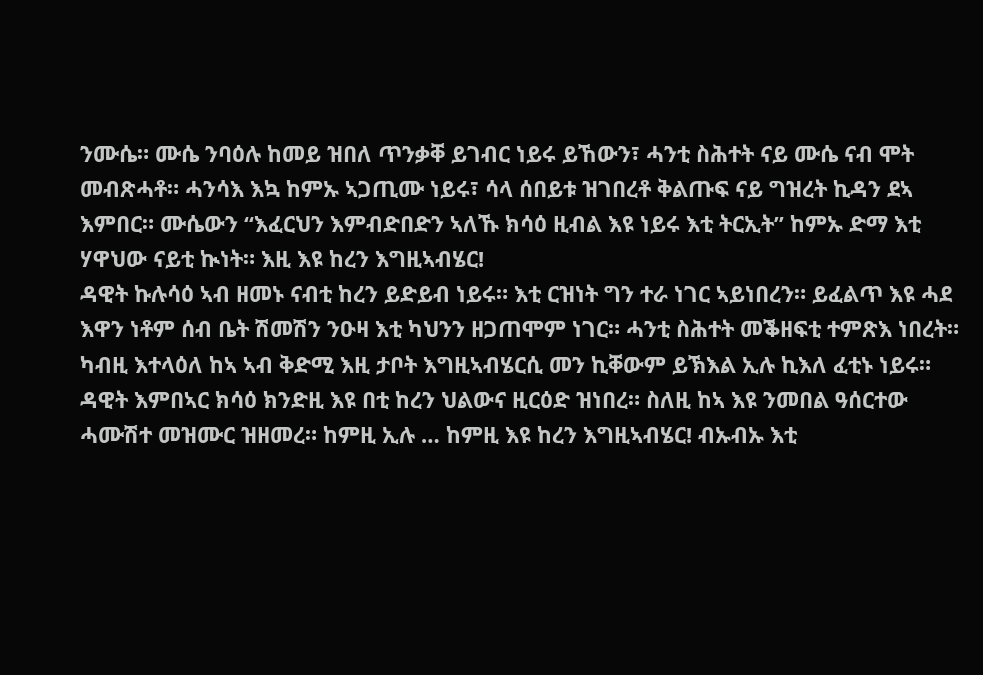ንሙሴ። ሙሴ ንባዕሉ ከመይ ዝበለ ጥንቃቐ ይገብር ነይሩ ይኸውን፣ ሓንቲ ስሕተት ናይ ሙሴ ናብ ሞት መብጽሓቶ። ሓንሳእ እኳ ከምኡ ኣጋጢሙ ነይሩ፣ ሳላ ሰበይቱ ዝገበረቶ ቅልጡፍ ናይ ግዝረት ኪዳን ደኣ እምበር። ሙሴውን “እፈርህን እምብድበድን ኣለኹ ክሳዕ ዚብል እዩ ነይሩ እቲ ትርኢት” ከምኡ ድማ እቲ ሃዋህው ናይቲ ኲነት። እዚ እዩ ከረን እግዚኣብሄር!
ዳዊት ኩሉሳዕ ኣብ ዘመኑ ናብቲ ከረን ይድይብ ነይሩ። እቲ ርዝነት ግን ተራ ነገር ኣይነበረን። ይፈልጥ እዩ ሓደ እዋን ነቶም ሰብ ቤት ሽመሽን ንዑዛ እቲ ካህንን ዘጋጠሞም ነገር። ሓንቲ ስሕተት መቕዘፍቲ ተምጽእ ነበረት። ካብዚ እተላዕለ ከኣ ኣብ ቅድሚ እዚ ታቦት እግዚኣብሄርሲ መን ኪቐውም ይኽእል ኢሉ ኪእለ ፈቲኑ ነይሩ። ዳዊት እምበኣር ክሳዕ ክንድዚ እዩ በቲ ከረን ህልውና ዚርዕድ ዝነበረ። ስለዚ ከኣ እዩ ንመበል ዓሰርተው ሓሙሽተ መዝሙር ዝዘመረ። ከምዚ ኢሉ … ከምዚ እዩ ከረን እግዚኣብሄር! ብኡብኡ እቲ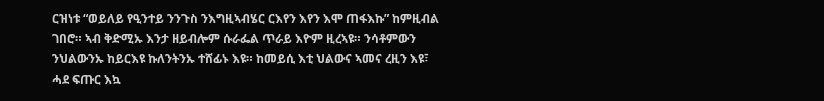ርዝነቱ “ወይለይ የዒንተይ ንንጉስ ንእግዚኣብሄር ርእየን እየን እሞ ጠፋእኩ” ከምዚብል ገበሮ። ኣብ ቅድሚኡ እንታ ዘይብሎም ሱራፌል ጥራይ እዮም ዚረኣዩ። ንሳቶምውን ንህልውንኡ ከይርእዩ ኩለንትንኡ ተሸፊኑ እዩ። ከመይሲ እቲ ህልውና ኣመና ረዚን እዩ፣ ሓደ ፍጡር እኳ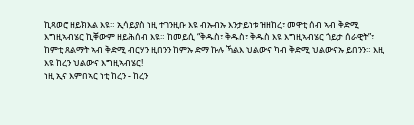ኪጻወሮ ዘይክእል እዩ። ኢሳይያስ ነዚ ተገንዚቡ እዩ ብኡብኡ እንታይነቱ ዝዘከረ፣ መዋቲ ሰብ ኣብ ቅድሚ እግዚኣብሄር ኪቐውም ዘይሕሰብ እዩ። ከመይሲ “ቅዱስ፣ ቅዱስ፣ ቅዱስ እዩ እግዚኣብሄር ጎይታ ሰራዊት”፣ ከምቲ ጸልማት ኣብ ቅድሚ ብርሃን ዚበንን ከምኡ ድማ ኩሉ ኻልእ ህልውና ካብ ቅድሚ ህልውናኡ ይበንን። እዚ እዩ ከረን ህልውና እግዚኣብሄር!
ነዚ ኢና እምበኣር ነቲ ከረን - ከረን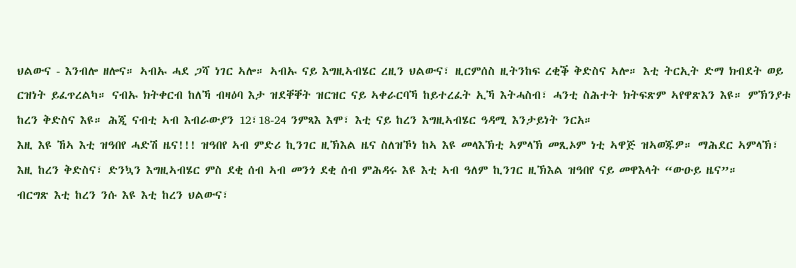ህልውና - እንብሎ ዘሎና። ኣብኡ ሓደ ጋሻ ነገር ኣሎ። ኣብኡ ናይ እግዚኣብሄር ረዚን ህልውና፣ ዚርምሰስ ዚትንከፍ ረቂቕ ቅድስና ኣሎ። እቲ ትርኢት ድማ ክብደት ወይ ርዝነት ይፈጥረልካ። ናብኡ ክትቀርብ ከለኻ ብዛዕባ እታ ዝደቐቐት ዝርዝር ናይ ኣቀራርባኻ ከይተረፈት ኢኻ እትሓስብ፣ ሓንቲ ስሕተት ክትፍጽም ኣየዋጽእን እዩ። ምኽንያቱ ከረን ቅድስና እዩ። ሕጂ ናብቲ ኣብ እብራውያን 12፣18-24 ንምጻእ እሞ፣ እቲ ናይ ከረን እግዚኣብሄር ዓዳሚ እንታይነት ንርአ።
እዚ እዩ ኸኣ እቲ ዝዓበየ ሓድሽ ዜና!!! ዝዓበየ ኣብ ምድሪ ኪንገር ዚኽእል ዜና ስለዝኾነ ከኣ እዩ መላእኽቲ ኣምላኽ መጺኦም ነቲ ኣዋጅ ዝኣወጁዎ። ማሕደር ኣምላኽ፣ እዚ ከረን ቅድስና፣ ድንኳን እግዚኣብሄር ምስ ደቂ ሰብ ኣብ መንጎ ደቂ ሰብ ምሕዳሩ እዩ እቲ ኣብ ዓለም ኪንገር ዚኽእል ዝዓበየ ናይ መዋእላት “ውዑይ ዜና”።
ብርግጽ እቲ ከረን ንሱ እዩ እቲ ከረን ህልውና፣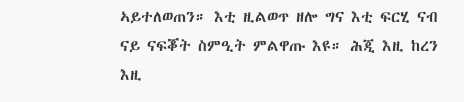ኣይተለወጠን። እቲ ዚልወጥ ዘሎ ግና እቲ ፍርሂ ናብ ናይ ናፍቖት ስምዒት ምልዋጡ እዩ። ሕጂ እዚ ከረን እዚ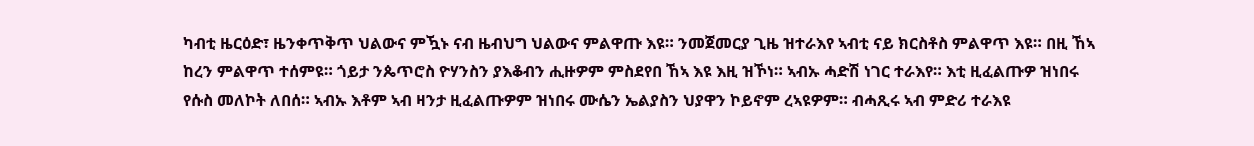ካብቲ ዜርዕድ፣ ዜንቀጥቅጥ ህልውና ምዃኑ ናብ ዜብህግ ህልውና ምልዋጡ እዩ። ንመጀመርያ ጊዜ ዝተራእየ ኣብቲ ናይ ክርስቶስ ምልዋጥ እዩ። በዚ ኸኣ ከረን ምልዋጥ ተሰምዩ። ጎይታ ንጴጥሮስ ዮሃንስን ያእቆብን ሒዙዎም ምስደየበ ኸኣ እዩ እዚ ዝኾነ። ኣብኡ ሓድሽ ነገር ተራእየ። እቲ ዚፈልጡዎ ዝነበሩ የሱስ መለኮት ለበሰ። ኣብኡ እቶም ኣብ ዛንታ ዚፈልጡዎም ዝነበሩ ሙሴን ኤልያስን ህያዋን ኮይኖም ረኣዩዎም። ብሓጺሩ ኣብ ምድሪ ተራእዩ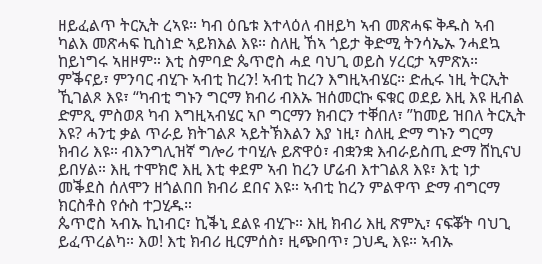ዘይፈልጥ ትርኢት ረኣዩ። ካብ ዕቤቱ እተላዕለ ብዘይካ ኣብ መጽሓፍ ቅዱስ ኣብ ካልእ መጽሓፍ ኪስነድ ኣይክእል እዩ። ስለዚ ኸኣ ጎይታ ቅድሚ ትንሳኤኡ ንሓደኳ ከይነግሩ ኣዘዞም። እቲ ስምባድ ጴጥሮስ ሓደ ባህጊ ወይስ ሃረርታ ኣምጽአ። ምቕናይ፣ ምንባር ብሂጉ ኣብቲ ከረን! ኣብቲ ከረን እግዚኣብሄር። ድሒሩ ነዚ ትርኢት ኺገልጾ እዩ፣ “ካብቲ ግኑን ግርማ ክብሪ ብእኡ ዝሰመርኩ ፍቁር ወደይ እዚ እዩ ዚብል ድምጺ ምስወጸ ካብ እግዚኣብሄር ኣቦ ግርማን ክብርን ተቐበለ፣ ”ከመይ ዝበለ ትርኢት እዩ? ሓንቲ ቃል ጥራይ ክትገልጾ ኣይትኽእልን እያ ነዚ፣ ስለዚ ድማ ግኑን ግርማ ክብሪ እዩ። ብእንግሊዝኛ ግሎሪ ተባሂሉ ይጽዋዕ፣ ብቋንቋ እብራይስጢ ድማ ሸኪናህ ይበሃል። እዚ ተሞክሮ እዚ እቲ ቀደም ኣብ ከረን ሆሬብ እተገልጸ እዩ፣ እቲ ነታ መቕደስ ሰለሞን ዘጎልበበ ክብሪ ደበና እዩ። ኣብቲ ከረን ምልዋጥ ድማ ብግርማ ክርስቶስ የሱስ ተጋሂዱ።
ጴጥሮስ ኣብኡ ኪነብር፣ ኪቕኒ ደልዩ ብሂጉ። እዚ ክብሪ እዚ ጽምኢ፣ ናፍቖት ባህጊ ይፈጥረልካ። እወ! እቲ ክብሪ ዚርምሰስ፣ ዚጭበጥ፣ ጋህዲ እዩ። ኣብኡ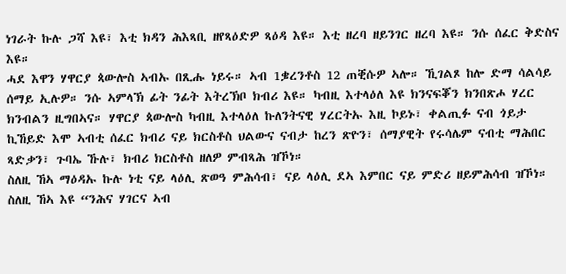ነገራት ኩሉ ጋሻ እዩ፣ እቲ ክዳን ሕእጻቢ ዘየጻዕድዎ ጻዕዳ እዩ። እቲ ዘረባ ዘይንገር ዘረባ እዩ። ንሱ ሰፈር ቅድስና እዩ።
ሓደ እዋን ሃዋርያ ጳውሎስ ኣብኡ በጺሑ ነይሩ። ኣብ 1ቌረንቶስ 12 ጠቒሱዎ ኣሎ። ኺገልጾ ከሎ ድማ ሳልሳይ ሰማይ ኢሉዎ። ንሱ ኣምላኽ ፊት ንፊት እትረኽቦ ክብሪ እዩ። ካብዚ እተላዕለ እዩ ክንናፍቖን ክንበጽሖ ሃረር ክንብልን ዚግበኣና። ሃዋርያ ጳውሎስ ካብዚ እተላዕለ ኩለንትናዊ ሃረርትኡ እዚ ኮይኑ፣ ቀልጢፉ ናብ ጎይታ ኪኸይድ እሞ ኣብቲ ሰፈር ክብሪ ናይ ክርስቶስ ህልውና ናብታ ከረን ጽዮን፣ ሰማያዊት የሩሳሌም ናብቲ ማሕበር ጻድቃን፣ ጉባኤ ኹሉ፣ ክብሪ ክርስቶስ ዘለዎ ምብጻሕ ዝኾነ።
ስለዚ ኸኣ ማዕዳኡ ኩሉ ነቲ ናይ ላዕሊ ጽወዓ ምሕሳብ፣ ናይ ላዕሊ ደኣ እምበር ናይ ምድሪ ዘይምሕሳብ ዝኾነ። ስለዚ ኸኣ እዩ “ንሕና ሃገርና ኣብ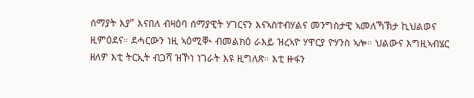ሰማያት እያ” እናበለ ብዛዕባ ሰማያዊት ሃገርናን እናኣስተብሃልና መንግስታዊ ኣመለኻኽታ ኪህልወና ዚምዕደና። ደሓርውን ነዚ ኣዕሚቚ ብመልክዕ ራእይ ዝረኣዮ ሃዋርያ ዮሃንስ ኣሎ። ህልውና እግዚኣብሄር ዘለዎ እቲ ትርኢት ብጋሻ ዝኾነ ነገራት እዩ ዚግለጽ። እቲ ዙፋን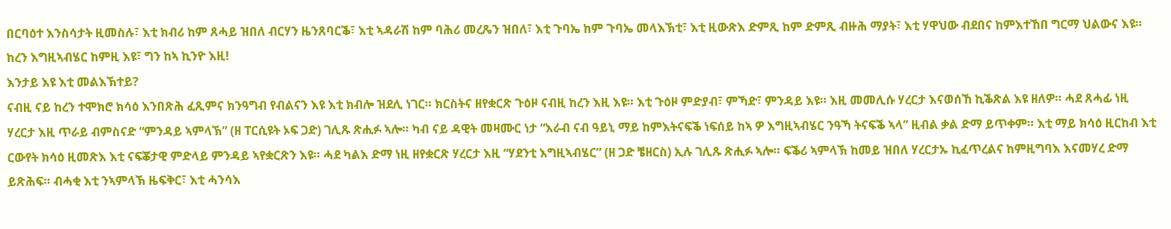በርባዕተ እንስሳታት ዚመስሉ፣ እቲ ክብሪ ከም ጸሓይ ዝበለ ብርሃን ዜንጸባርቕ፣ እቲ ኣዳራሽ ከም ባሕሪ መረጼን ዝበለ፣ እቲ ጉባኤ ከም ጉባኤ መላእኽቲ፣ እቲ ዚውጽእ ድምጺ ከም ድምጺ ብዙሕ ማያት፣ እቲ ሃዋህው ብደበና ከምእተኸበ ግርማ ህልውና እዩ። ከረን እግዚኣብሄር ከምዚ እዩ፣ ግን ከኣ ኪንዮ እዚ!
እንታይ እዩ እቲ መልእኽተይ?
ናብዚ ናይ ከረን ተሞክሮ ክሳዕ እንበጽሕ ፈጺምና ክንዓግብ የብልናን እዩ እቲ ክብሎ ዝደሊ ነገር። ክርስትና ዘየቋርጽ ጉዕዞ ናብዚ ከረን እዚ እዩ። እቲ ጉዕዞ ምድያብ፣ ምኻድ፣ ምንዳይ እዩ። እዚ መመሊሱ ሃረርታ እናወሰኸ ኪቕጽል እዩ ዘለዎ። ሓደ ጸሓፊ ነዚ ሃረርታ እዚ ጥራይ ብምስናድ “ምንዳይ ኣምላኽ” (ዘ ፐርሲዩት ኦፍ ጋድ) ገሊጹ ጽሒፉ ኣሎ። ካብ ናይ ዳዊት መዛሙር ነታ “እራብ ናብ ዓይኒ ማይ ከምእትናፍቕ ነፍሰይ ከኣ ዎ እግዚኣብሄር ንዓኻ ትናፍቕ ኣላ” ዚብል ቃል ድማ ይጥቀም። እቲ ማይ ክሳዕ ዚርከብ እቲ ርውየት ክሳዕ ዚመጽእ እቲ ናፍቖታዊ ምድላይ ምንዳይ ኣየቋርጽን እዩ። ሓደ ካልእ ድማ ነዚ ዘየቋርጽ ሃረርታ እዚ “ሃደንቲ እግዚኣብሄር” (ዘ ጋድ ቼዘርስ) ኢሉ ገሊጹ ጽሒፉ ኣሎ። ፍቕሪ ኣምላኽ ከመይ ዝበለ ሃረርታኡ ኪፈጥረልና ከምዚግባእ እናመሃረ ድማ ይጽሕፍ። ብሓቂ እቲ ንኣምላኽ ዜፍቅር፣ እቲ ሓንሳእ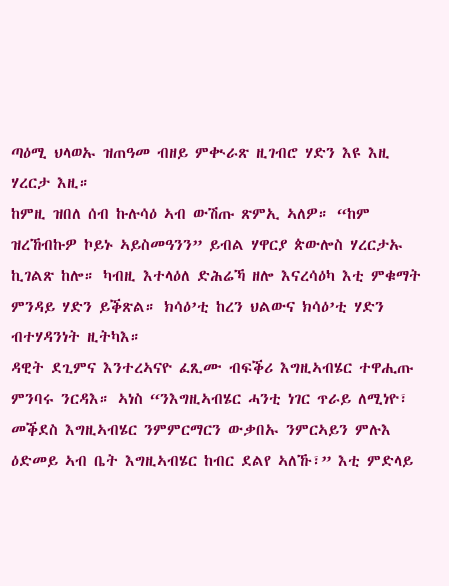ጣዕሚ ህላወኡ ዝጠዓመ ብዘይ ምቊራጽ ዚገብሮ ሃድን እዩ እዚ ሃረርታ እዚ።
ከምዚ ዝበለ ሰብ ኩሉሳዕ ኣብ ውሽጡ ጽምኢ ኣለዎ። “ከም ዝረኸብኩዎ ኮይኑ ኣይስመዓንን” ይብል ሃዋርያ ጵውሎስ ሃረርታኡ ኪገልጽ ከሎ። ካብዚ እተላዕለ ድሕሬኻ ዘሎ እናረሳዕካ እቲ ምቁማት ምንዳይ ሃድን ይቕጽል። ክሳዕ’ቲ ከረን ህልውና ክሳዕ’ቲ ሃድን ብተሃዳንነት ዚትካእ።
ዳዊት ደጊምና እንተረኣናዮ ፈጺሙ ብፍቕሪ እግዚኣብሄር ተዋሒጡ ምንባሩ ንርዳእ። ኣነስ “ንእግዚኣብሄር ሓንቲ ነገር ጥራይ ለሚነዮ፣ መቕደስ እግዚኣብሄር ንምምርማርን ውቃበኡ ንምርኣይን ምሉእ ዕድመይ ኣብ ቤት እግዚኣብሄር ከብር ደልየ ኣለኹ፣” እቲ ምድላይ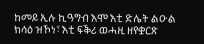ከመይ ኢሉ ኪዓግብ እሞ እቲ ድሌት ልዑል ክሳዕ ዝኾነ፣ እቲ ፍቕሪ ወሓዚ ዘየቋርጽ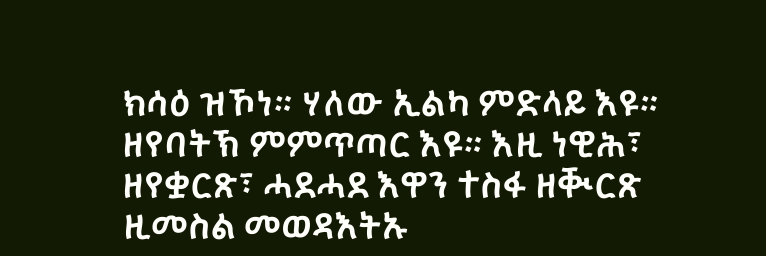ክሳዕ ዝኾነ። ሃለው ኢልካ ምድላይ እዩ። ዘየባትኽ ምምጥጣር እዩ። እዚ ነዊሕ፣ ዘየቋርጽ፣ ሓደሓደ እዋን ተስፋ ዘቚርጽ ዚመስል መወዳእትኡ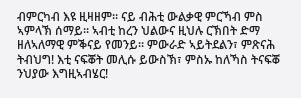ብምርካብ እዩ ዚዛዘም። ናይ ብሕቲ ውልቃዊ ምርኻብ ምስ ኣምላኽ ሰማይ። ኣብቲ ከረን ህልውና ዚህሉ ርኽበት ድማ ዘለኣለማዊ ምቕናይ የመንይ። ምውራድ ኣይትደልን፣ ምጽናሕ ትብህግ! እቲ ናፍቖት መሊሱ ይውስኽ፣ ምስኡ ከለኻስ ትናፍቖ ንህያው እግዚኣብሄር!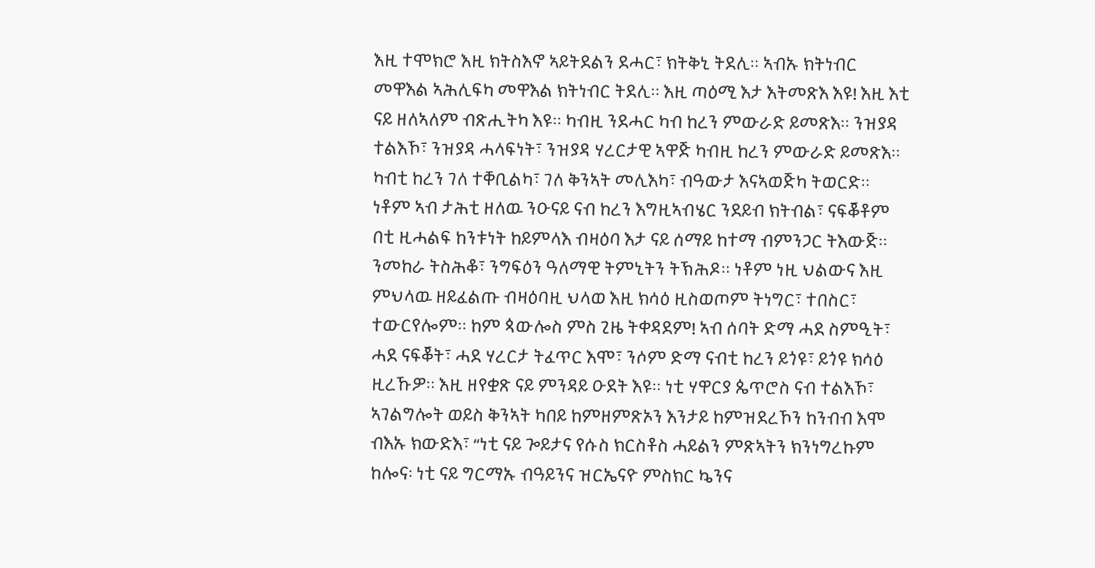እዚ ተሞክሮ እዚ ክትስእኖ ኣይትደልን ደሓር፣ ክትቅኒ ትደሊ። ኣብኡ ክትነብር መዋእል ኣሕሊፍካ መዋእል ክትነብር ትደሊ። እዚ ጣዕሚ እታ እትመጽእ እዩ! እዚ እቲ ናይ ዘለኣለም ብጽሒትካ እዩ። ካብዚ ንደሓር ካብ ከረን ምውራድ ይመጽእ። ንዝያዳ ተልእኾ፣ ንዝያዳ ሓላፍነት፣ ንዝያዳ ሃረርታዊ ኣዋጅ ካብዚ ከረን ምውራድ ይመጽእ።
ካብቲ ከረን ገለ ተቐቢልካ፣ ገለ ቅንኣት መሊእካ፣ ብዓውታ እናኣወጅካ ትወርድ። ነቶም ኣብ ታሕቲ ዘለዉ ንዑናይ ናብ ከረን እግዚኣብሄር ንደይብ ክትብል፣ ናፍቖቶም በቲ ዚሓልፍ ከንቱነት ከይምላእ ብዛዕባ እታ ናይ ሰማይ ከተማ ብምንጋር ትእውጅ። ንመከራ ትስሕቆ፣ ንግፍዕን ዓለማዊ ትምኒትን ትኽሕዶ። ነቶም ነዚ ህልውና እዚ ምህላዉ ዘይፈልጡ ብዛዕባዚ ህላወ እዚ ክሳዕ ዚስወጦም ትነግር፣ ተበስር፣ ተውርየሎም። ከም ጳውሎስ ምስ ጊዜ ትቀዳደም! ኣብ ሰባት ድማ ሓደ ስምዒት፣ ሓደ ናፍቖት፣ ሓደ ሃረርታ ትፈጥር እሞ፣ ንሶም ድማ ናብቲ ከረን ይጎዩ፣ ይጎዩ ክሳዕ ዚረኹዎ። እዚ ዘየቋጽ ናይ ምንዳይ ዑደት እዩ። ነቲ ሃዋርያ ጴጥሮስ ናብ ተልእኾ፣ ኣገልግሎት ወይስ ቅንኣት ካበይ ከምዘምጽኦን እንታይ ከምዝደረኾን ከንብብ እሞ ብእኡ ክውድእ፣ “ነቲ ናይ ጐይታና የሱስ ክርስቶስ ሓይልን ምጽኣትን ክንነግረኩም ከሎና፡ ነቲ ናይ ግርማኡ ብዓይንና ዝርኤናዮ ምስክር ኴንና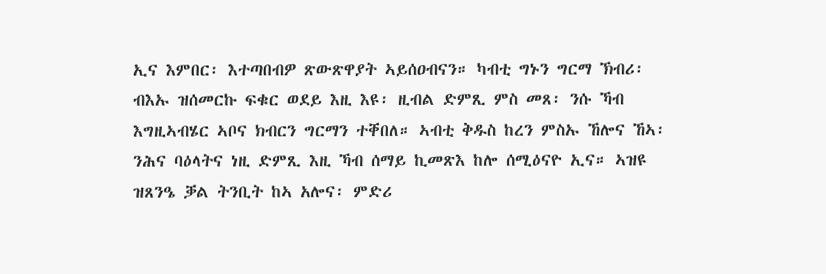ኢና እምበር፡ እተጣበብዎ ጽውጽዋያት ኣይሰዐብናን። ካብቲ ግኑን ግርማ ኽብሪ፡ ብእኡ ዝሰመርኩ ፍቁር ወደይ እዚ እዩ፡ ዚብል ድምጺ ምስ መጸ፡ ንሱ ኻብ እግዚኣብሄር ኣቦና ክብርን ግርማን ተቐበለ። ኣብቲ ቅዱስ ከረን ምስኡ ኸሎና ኸኣ፡ ንሕና ባዕላትና ነዚ ድምጺ እዚ ኻብ ሰማይ ኪመጽእ ከሎ ሰሚዕናዮ ኢና። ኣዝዩ ዝጸንዔ ቓል ትንቢት ከኣ አሎና፡ ምድሪ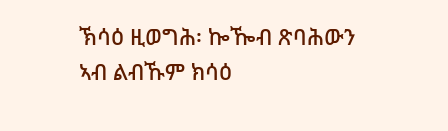ኽሳዕ ዚወግሕ፡ ኰዀብ ጽባሕውን ኣብ ልብኹም ክሳዕ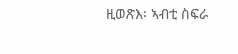ዚወጽእ፡ ኣብቲ ስፍራ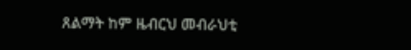ጸልማት ከም ዜብርህ መብራህቲ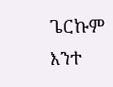ጌርኩም እንተ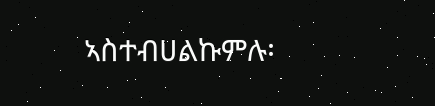ኣስተብሀልኩምሉ፡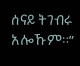ሰናይ ትገብሩ አሎኹም።”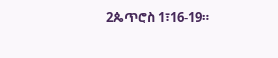2ጴጥሮስ 1፣16-19።